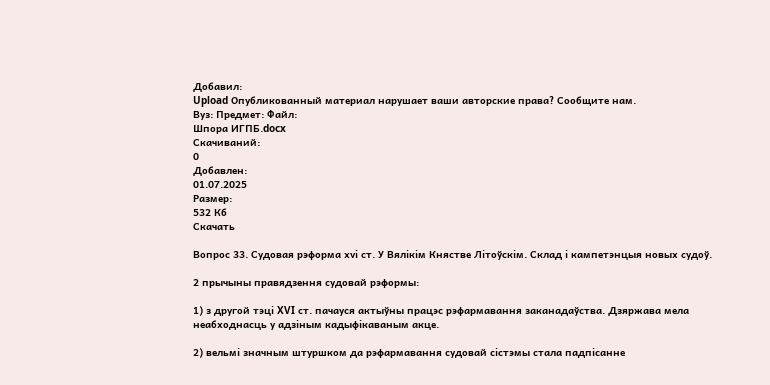Добавил:
Upload Опубликованный материал нарушает ваши авторские права? Сообщите нам.
Вуз: Предмет: Файл:
Шпора ИГПБ.docx
Скачиваний:
0
Добавлен:
01.07.2025
Размер:
532 Кб
Скачать

Вопрос 33. Судовая рэформа хvі ст. У Вялікім Княстве Літоўскім. Склад і кампетэнцыя новых судоў.

2 прычыны правядзення судовай рэформы:

1) з другой тэці XVI ст. пачауся актыўны працэс рэфармавання заканадаўства. Дзяржава мела неабходнасць у адзіным кадыфікаваным акце.

2) вельмі значным штуршком да рэфармавання судовай сістэмы стала падпісанне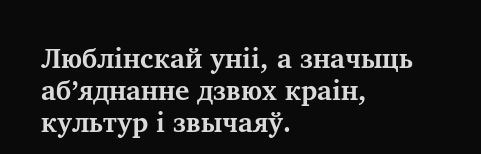Люблінскай уніі, а значыць аб’яднанне дзвюх краін, культур і звычаяў.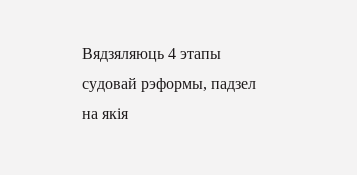Вядзяляюць 4 этапы судовай рэформы, падзел на якія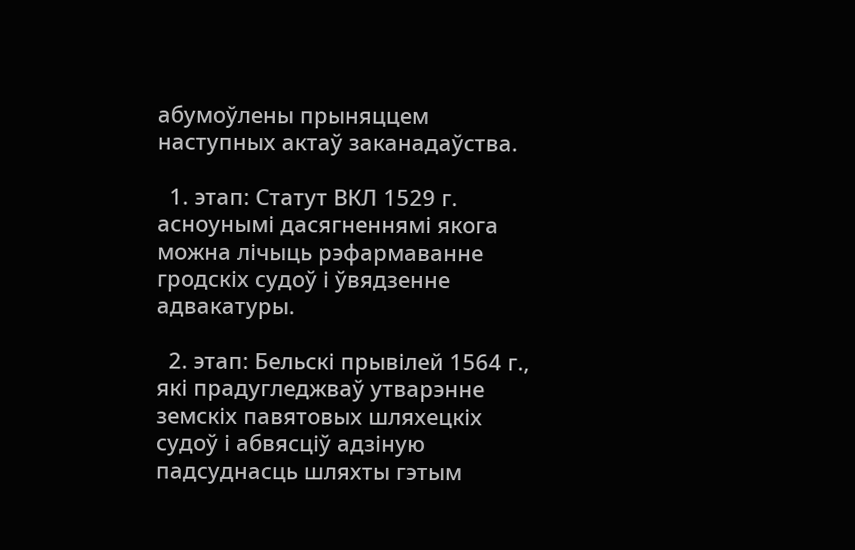абумоўлены прыняццем наступных актаў заканадаўства.

  1. этап: Статут ВКЛ 1529 г. асноунымі дасягненнямі якога можна лічыць рэфармаванне гродскіх судоў і ўвядзенне адвакатуры.

  2. этап: Бельскі прывілей 1564 г., які прадугледжваў утварэнне земскіх павятовых шляхецкіх судоў і абвясціў адзіную падсуднасць шляхты гэтым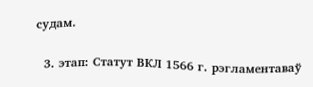судам.

  3. этап: Статут ВКЛ 1566 г. рэгламентаваў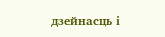дзейнасць і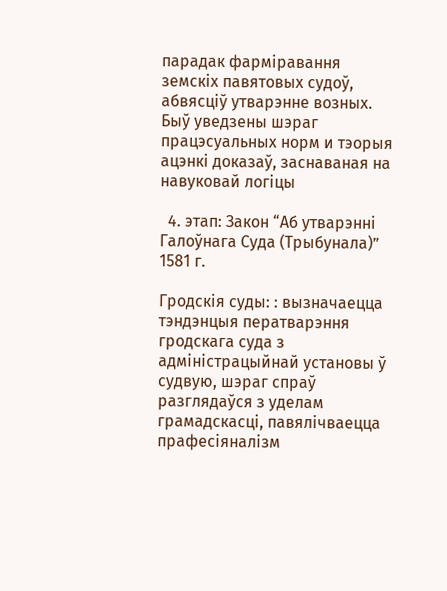парадак фарміравання земскіх павятовых судоў, абвясціў утварэнне возных. Быў уведзены шэраг працэсуальных норм и тэорыя ацэнкі доказаў, заснаваная на навуковай логіцы

  4. этап: Закон “Аб утварэнні Галоўнага Суда (Трыбунала)” 1581 г.

Гродскія суды: : вызначаецца тэндэнцыя ператварэння гродскага суда з адміністрацыйнай установы ў судвую, шэраг спраў разглядаўся з уделам грамадскасці, павялічваецца прафесіяналізм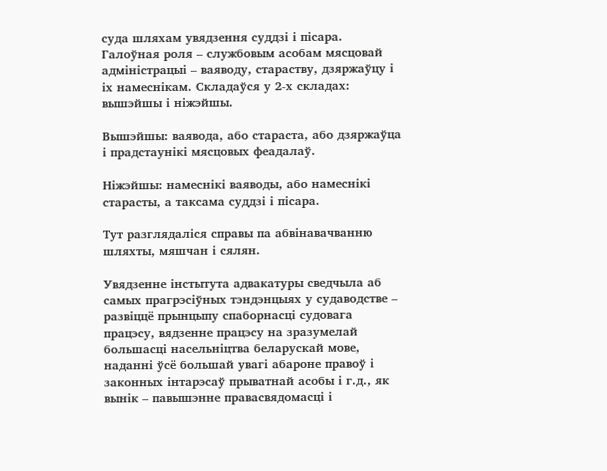суда шляхам увядзення суддзі і пісара. Галоўная роля – службовым асобам мясцовай адміністрацыі – ваяводу, стараству, дзяржаўцу і іх намеснікам. Складаўся у 2-х складах: вышэйшы і ніжэйшы.

Вышэйшы: ваявода, або стараста, або дзяржаўца і прадстаунікі мясцовых феадалаў.

Ніжэйшы: намеснікі ваяводы, або намеснікі старасты, а таксама суддзі і пісара.

Тут разглядаліся справы па абвінавачванню шляхты, мяшчан і сялян.

Увядзенне інстытута адвакатуры сведчыла аб самых прагрэсіўных тэндэнцыях у судаводстве – развіццё прынцыпу спаборнасці судовага працэсу, вядзенне працэсу на зразумелай большасці насельніцтва беларускай мове, наданні ўсё большай увагі абароне правоў і законных інтарэсаў прыватнай асобы і г.д., як вынік – павышэнне правасвядомасці і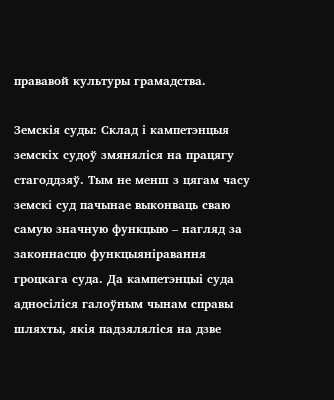прававой культуры грамадства.

Земскія суды: Склад і кампетэнцыя земскіх судоў змяняліся на працягу стагоддзяў. Тым не менш з цягам часу земскі суд пачынае выконваць сваю самую значную функцыю – нагляд за законнасцю функцыяніравання гроцкага суда. Да кампетэнцыі суда адносіліся галоўным чынам справы шляхты, якія падзяляліся на дзве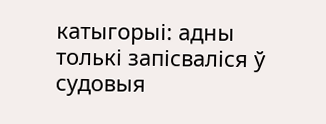катыгорыі: адны толькі запісваліся ў судовыя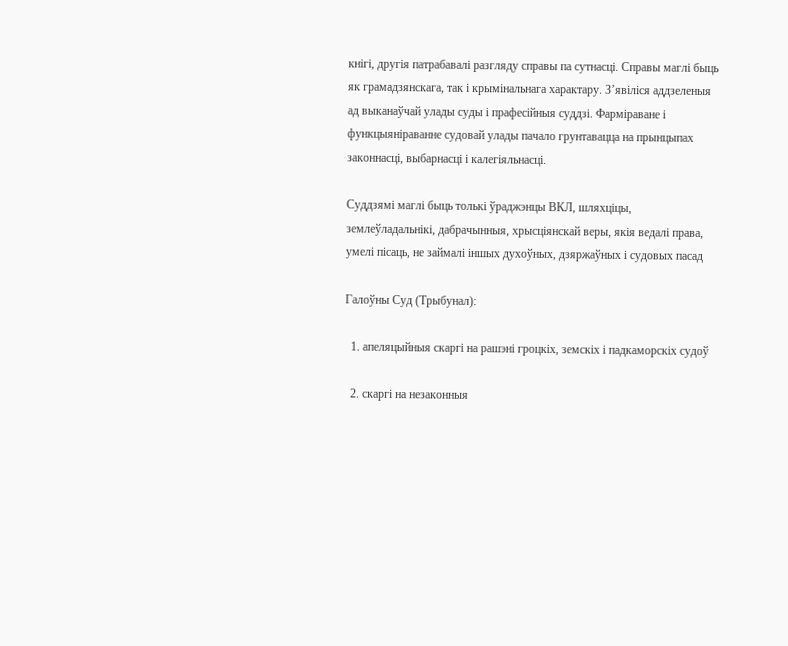кнігі, другія патрабавалі разгляду справы па сутнасці. Справы маглі быць як грамадзянскага, так і крымінальнага характару. З’явіліся аддзеленыя ад выканаўчай улады суды і прафесійныя суддзі. Фарміраване і функцыяніраванне судовай улады пачало грунтавацца на прынцыпах законнасці, выбарнасці і калегіяльнасці.

Суддзямі маглі быць толькі ўраджэнцы ВКЛ, шляхціцы, землеўладальнікі, дабрачынныя, хрысціянскай веры, якія ведалі права, умелі пісаць, не займалі іншых духоўных, дзяржаўных і судовых пасад

Галоўны Суд (Трыбунал):

  1. апеляцыйныя скаргі на рашэні гроцкіх, земскіх і падкаморскіх судоў

  2. скаргі на незаконныя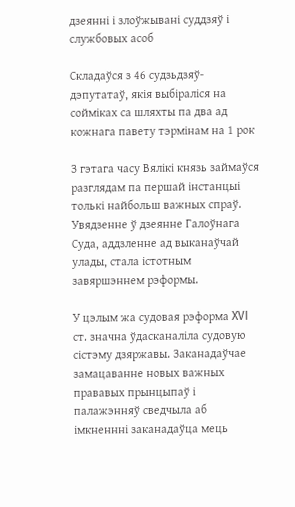дзеянні і злоўжывані суддзяў і службовых асоб

Складаўся з 46 судзьдзяў-дэпутатаў, якія выбіраліся на сойміках са шляхты па два ад кожнага павету тэрмінам на 1 рок

З гэтага часу Вялікі князь займаўся разглядам па першай інстанцыі толькі найбольш важных спраў. Увядзенне ў дзеянне Галоўнага Суда, аддзленне ад выканаўчай улады, стала істотным завяршэннем рэформы.

У цэлым жа судовая рэформа XVI ст. значна ўдасканаліла судовую сістэму дзяржавы. Заканадаўчае замацаванне новых важных прававых прынцыпаў і палажэнняў сведчыла аб імкненнні заканадаўца мець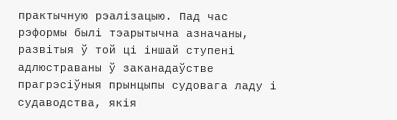практычную рэалізацыю. Пад час рэформы былі тэарытычна азначаны, развітыя ў той ці іншай ступені адлюстраваны ў заканадаўстве прагрэсіўныя прынцыпы судовага ладу і судаводства, якія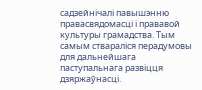садзейнічалі павышэнню правасвядомасці і прававой культуры грамадства. Тым самым ствараліся перадумовы для дальнейшага паступальнага развіцця дзяржаўнасці.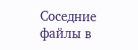Соседние файлы в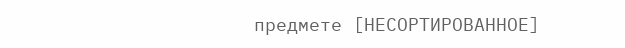предмете [НЕСОРТИРОВАННОЕ]